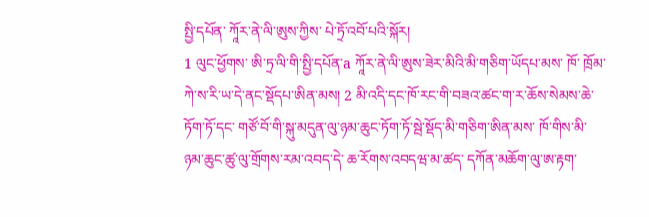སྤྱི་དཔོན་ ཀཱོར་ནེ་ལི་ཨུས་ཀྱིས་ པེ་ཏྲོ་འབོ་པའི་སྐོར།
1 ལུང་ཕྱོགས་ ཨི་ཏྲ་ལི་གི་སྤྱི་དཔོན་a ཀཱོར་ནེ་ལི་ཨུས་ཟེར་མིའི་མི་གཅིག་ཡོདཔ་མས་ ཁོ་ ཁྲོམ་ ཀེ་ས་རི་ཡ་དེ་ནང་སྡོདཔ་ཨིན་མས། 2 མི་འདི་དང་ཁོ་རང་གི་བཟའ་ཚང་ག་ར་ཆོས་སེམས་ཆེ་ཏོག་ཏོ་དང་ གཙོ་བོ་གི་སྐུ་མདུན་ལུ་ཉམ་ཆུང་ཏོག་ཏོ་སྦེ་སྡོད་མི་གཅིག་ཨིན་མས་ ཁོ་གིས་མི་ཉམ་ཆུང་ཚུ་ལུ་གྲོགས་རམ་འབད་དེ་ ཆ་རོགས་འབདཝ་མ་ཚད་ དཀོན་མཆོག་ལུ་ཨ་རྟག་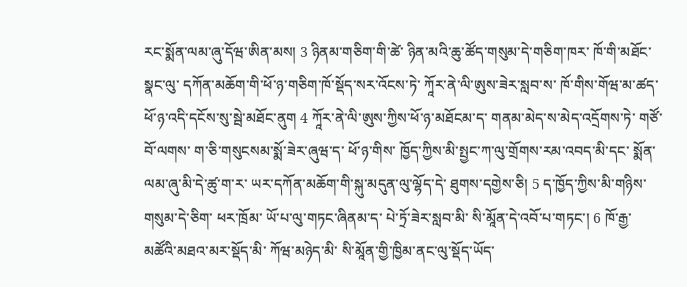རང་སྨོན་ལམ་ཞུ་དོཝ་ཨིན་མས། 3 ཉིནམ་གཅིག་གི་ཚེ་ ཉིན་མའི་ཆུ་ཚོད་གསུམ་དེ་གཅིག་ཁར་ ཁོ་གི་མཐོང་སྣང་ལུ་ དཀོན་མཆོག་གི་ཕོ་ཉ་གཅིག་ཁོ་སྡོད་སར་འོངས་ཏེ་ ཀཱོར་ནེ་ལི་ཨུས་ཟེར་སླབ་ས་ ཁོ་གིས་གོཝ་མ་ཚད་ ཕོ་ཉ་འདི་དངོས་སུ་སྦེ་མཐོང་ནུག 4 ཀཱོར་ནེ་ལི་ཨུས་ཀྱིས་ཕོ་ཉ་མཐོངམ་ད་ གནམ་མེད་ས་མེད་འདྲོགས་ཏེ་ གཙོ་བོ་ལགས་ ག་ཅི་གསུངསམ་སྨོ་ཟེར་ཞུཝ་ད་ ཕོ་ཉ་གིས་ ཁྱོད་ཀྱིས་མི་སྤྱང་ཀ་ལུ་གྲོགས་རམ་འབད་མི་དང་ སྨོན་ལམ་ཞུ་མི་དེ་ཚུ་ག་ར་ ཡར་དཀོན་མཆོག་གི་སྐུ་མདུན་ལུ་ལྷོད་དེ་ ཐུགས་དགྱེས་ཅི། 5 ད་ཁྱོད་ཀྱིས་མི་གཉིས་གསུམ་དེ་ཅིག་ ཕར་ཁྲོམ་ ཡོ་པ་ལུ་གཏང་ཞིནམ་ད་ པེ་ཏྲོ་ཟེར་སླབ་མི་ སི་མཱོན་དེ་འབོ་པ་གཏང་། 6 ཁོ་རྒྱ་མཚོའི་མཐའ་མར་སྡོད་མི་ ཀོཝ་མཉེད་མི་ སི་མཱོན་གྱི་ཁྱིམ་ནང་ལུ་སྡོད་ཡོད་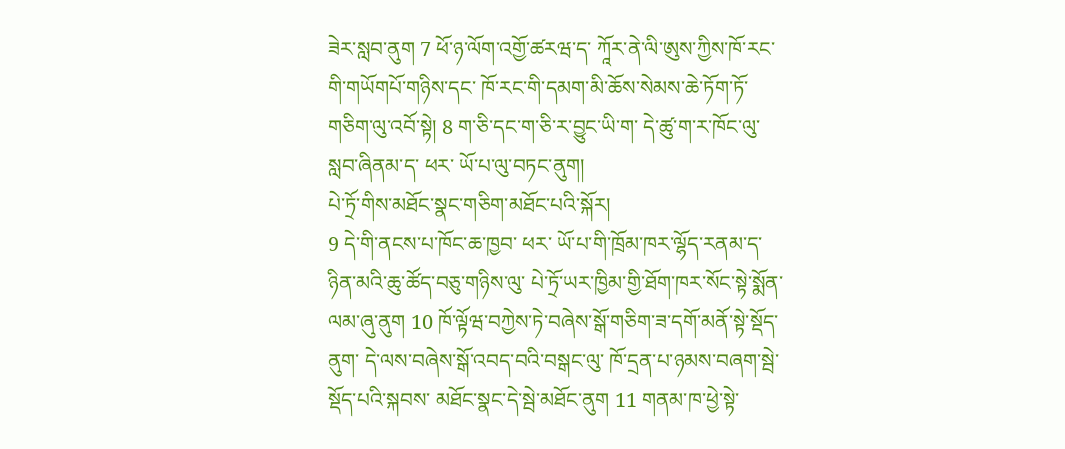ཟེར་སླབ་ནུག 7 ཕོ་ཉ་ལོག་འགྱོ་ཚརཝ་ད་ ཀཱོར་ནེ་ལི་ཨུས་ཀྱིས་ཁོ་རང་གི་གཡོགཔོ་གཉིས་དང་ ཁོ་རང་གི་དམག་མི་ཆོས་སེམས་ཆེ་ཏོག་ཏོ་གཅིག་ལུ་འབོ་སྟེ། 8 ག་ཅི་དང་ག་ཅི་ར་བྱུང་ཡི་ག་ དེ་ཚུ་ག་ར་ཁོང་ལུ་སླབ་ཞིནམ་ད་ ཕར་ ཡོ་པ་ལུ་བཏང་ནུག།
པེ་ཏྲོ་གིས་མཐོང་སྣང་གཅིག་མཐོང་པའི་སྐོར།
9 དེ་གི་ནངས་པ་ཁོང་ཆ་ཁྱབ་ ཕར་ ཡོ་པ་གི་ཁྲོམ་ཁར་ལྷོད་རནམ་ད་ ཉིན་མའི་ཆུ་ཚོད་བཅུ་གཉིས་ལུ་ པེ་ཏྲོ་ཡར་ཁྱིམ་གྱི་ཐོག་ཁར་སོང་སྟེ་སྨོན་ལམ་ཞུ་ནུག 10 ཁོ་ལྟོཝ་བཀྱེས་ཏེ་བཞེས་སྒོ་གཅིག་ཟ་དགོ་མནོ་སྟེ་སྡོད་ནུག་ དེ་ལས་བཞེས་སྒོ་འབད་བའི་བསྒང་ལུ་ ཁོ་དྲན་པ་ཉམས་བཞག་སྦེ་སྡོད་པའི་སྐབས་ མཐོང་སྣང་དེ་སྦེ་མཐོང་ནུག 11 གནམ་ཁ་ཕྱེ་སྟེ་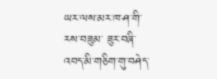ཡར་ལས་མར་ཁ་ཤ་གི་རས་བཟུམ་ ཟུར་བཞི་འབད་མི་གཅིག་གུ་བཤེད་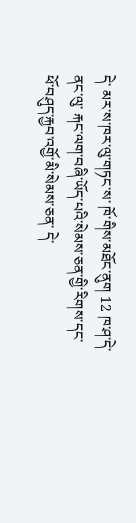དེ་ མར་ས་ཁར་ལུ་གཏང་ས་ ཁོ་གིས་མཐོང་ནུག 12 ཁ་ཤ་དེ་ནང་ལུ་ རྐང་ལག་བཞི་ཡོད་པའི་སེམས་ཅན་གྱི་རིགས་དང་ ཕོ་བཤུད་རྐྱབ་འགྱོ་མི་སེམས་ཅན་ དེ་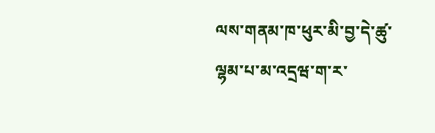ལས་གནམ་ཁ་ཕུར་མི་བྱ་དེ་ཚུ་ ལྷམ་པ་མ་འདྲཝ་ག་ར་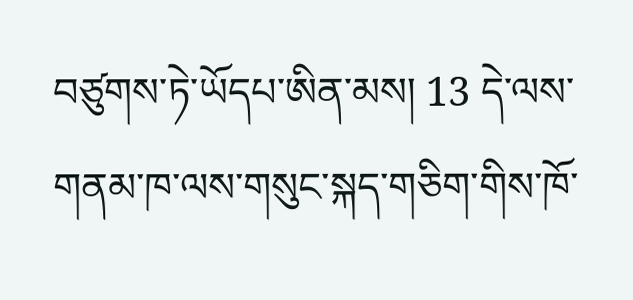བཙུགས་ཏེ་ཡོདཔ་ཨིན་མས། 13 དེ་ལས་གནམ་ཁ་ལས་གསུང་སྐད་གཅིག་གིས་ཁོ་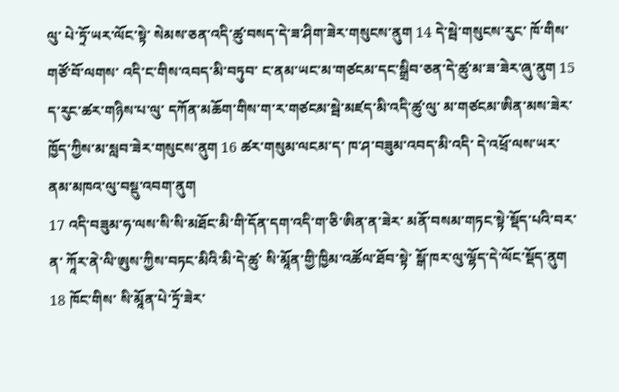ལུ་ པེ་ཏྲོ་ཡར་ལོང་སྟེ་ སེམས་ཅན་འདི་ཚུ་བསད་དེ་ཟ་ཤིག་ཟེར་གསུངས་ནུག 14 དེ་སྦེ་གསུངས་རུང་ ཁོ་གིས་གཙོ་བོ་ལགས་ འདི་ང་གིས་འབད་མི་བཏུབ་ ང་ནམ་ཡང་མ་གཙངམ་དང་སྒྲིབ་ཅན་དེ་ཚུ་མ་ཟ་ཟེར་ཞུ་ནུག 15 ད་རུང་ཚར་གཉིས་པ་ལུ་ དཀོན་མཆོག་གིས་ག་ར་གཙངམ་སྦེ་མཛད་མི་འདི་ཚུ་ལུ་ མ་གཙངམ་ཨིན་མས་ཟེར་ཁྱོད་ཀྱིས་མ་སླབ་ཟེར་གསུངས་ནུག 16 ཚར་གསུམ་ལངམ་ད་ ཁ་ཤ་བཟུམ་འབད་མི་འདི་ དེ་འཕྲོ་ལས་ཡར་ནམ་མཁའ་ལུ་བསྡུ་འབག་ནུག
17 འདི་བཟུམ་ཧ་ལས་སི་སི་མཐོང་མི་གི་དོན་དག་འདི་ག་ཅི་ཨིན་ན་ཟེར་ མནོ་བསམ་གཏང་སྟེ་སྡོད་པའི་བར་ན་ ཀཱོར་ནེ་ལི་ཨུས་ཀྱིས་བཏང་མིའི་མི་དེ་ཚུ་ སི་མཱོན་གྱི་ཁྱིམ་འཚོལ་ཐོབ་སྟེ་ སྒོ་ཁར་ལུ་ལྷོད་དེ་ལོང་སྡོད་ནུག 18 ཁོང་གིས་ སི་མཱོན་པེ་ཏྲོ་ཟེར་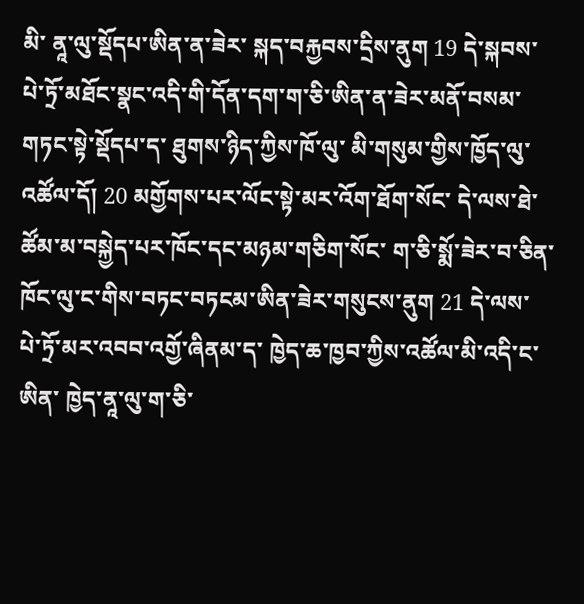མི་ ནཱ་ལུ་སྡོདཔ་ཨིན་ན་ཟེར་ སྐད་བརྐྱབས་དྲིས་ནུག 19 དེ་སྐབས་ པེ་ཏྲོ་མཐོང་སྣང་འདི་གི་དོན་དག་ག་ཅི་ཨིན་ན་ཟེར་མནོ་བསམ་གཏང་སྟེ་སྡོདཔ་ད་ ཐུགས་ཉིད་ཀྱིས་ཁོ་ལུ་ མི་གསུམ་གྱིས་ཁྱོད་ལུ་འཚོལ་དོ། 20 མགྱོགས་པར་ལོང་སྟེ་མར་འོག་ཐོག་སོང་ དེ་ལས་ཐེ་ཚོམ་མ་བསྐྱེད་པར་ཁོང་དང་མཉམ་གཅིག་སོང་ ག་ཅི་སྨོ་ཟེར་བ་ཅིན་ ཁོང་ལུ་ང་གིས་བཏང་བཏངམ་ཨིན་ཟེར་གསུངས་ནུག 21 དེ་ལས་ པེ་ཏྲོ་མར་འབབ་འགྱོ་ཞིནམ་ད་ ཁྱེད་ཆ་ཁྱབ་ཀྱིས་འཚོལ་མི་འདི་ང་ཨིན་ ཁྱེད་ནཱ་ལུ་ག་ཅི་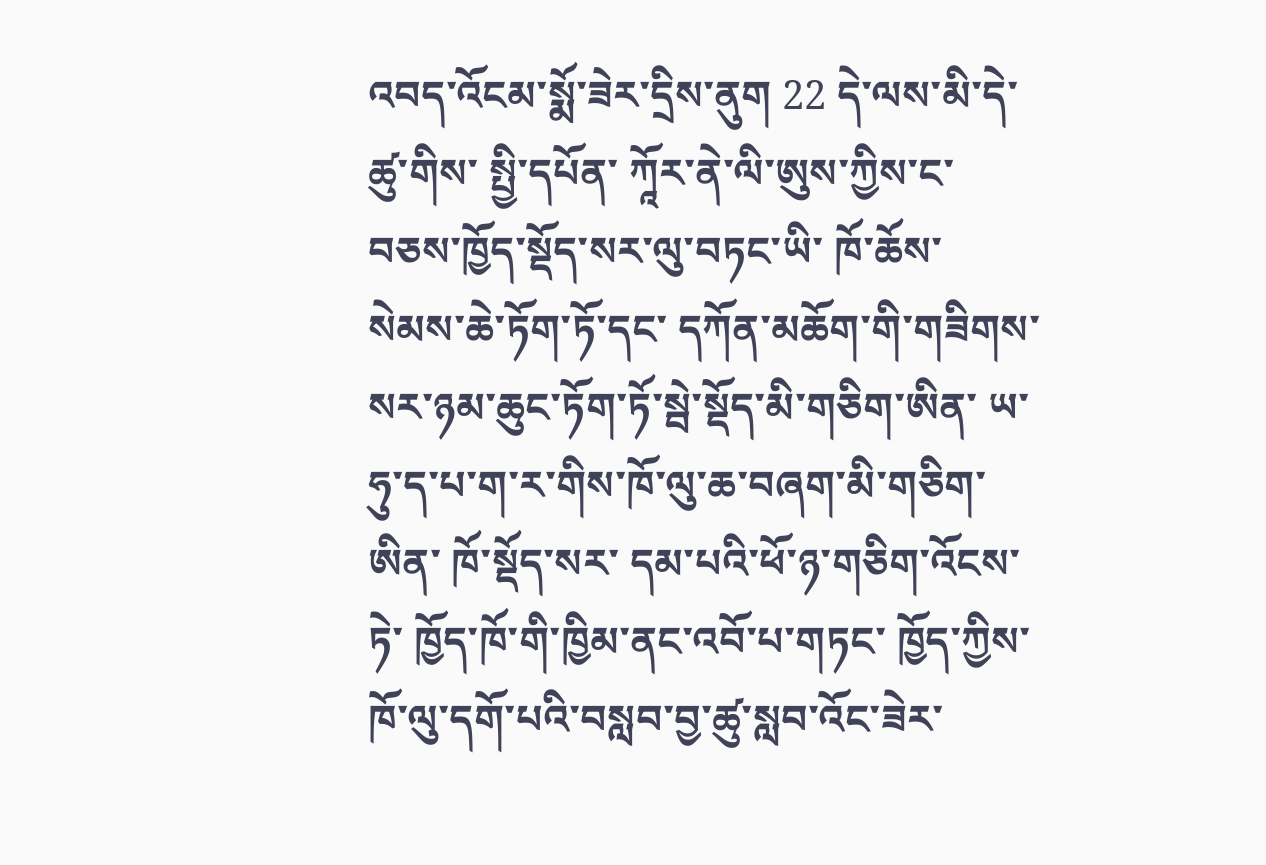འབད་འོངམ་སྨོ་ཟེར་དྲིས་ནུག 22 དེ་ལས་མི་དེ་ཚུ་གིས་ སྤྱི་དཔོན་ ཀཱོར་ནེ་ལི་ཨུས་ཀྱིས་ང་བཅས་ཁྱོད་སྡོད་སར་ལུ་བཏང་ཡི་ ཁོ་ཆོས་སེམས་ཆེ་ཏོག་ཏོ་དང་ དཀོན་མཆོག་གི་གཟིགས་སར་ཉམ་ཆུང་ཏོག་ཏོ་སྦེ་སྡོད་མི་གཅིག་ཨིན་ ཡ་ཧུ་ད་པ་ག་ར་གིས་ཁོ་ལུ་ཆ་བཞག་མི་གཅིག་ཨིན་ ཁོ་སྡོད་སར་ དམ་པའི་ཕོ་ཉ་གཅིག་འོངས་ཏེ་ ཁྱོད་ཁོ་གི་ཁྱིམ་ནང་འབོ་པ་གཏང་ ཁྱོད་ཀྱིས་ཁོ་ལུ་དགོ་པའི་བསླབ་བྱ་ཚུ་སླབ་འོང་ཟེར་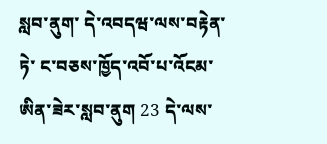སླབ་ནུག་ དེ་འབདཝ་ལས་བརྟེན་ཏེ་ ང་བཅས་ཁྱོད་འབོ་པ་འོངམ་ཨིན་ཟེར་སླབ་ནུག 23 དེ་ལས་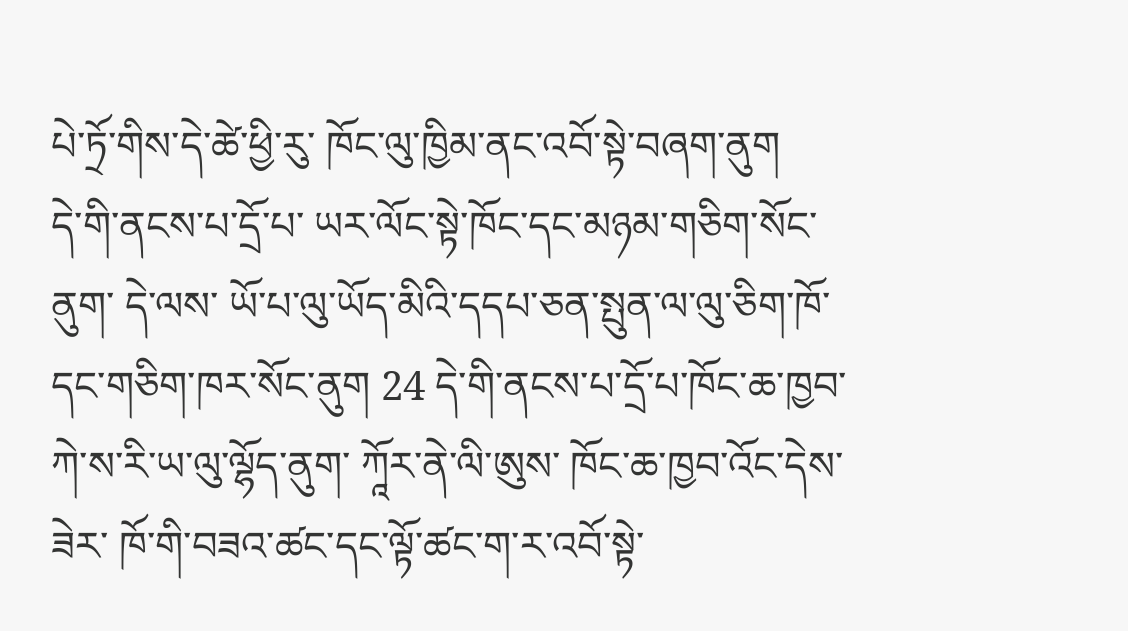པེ་ཏྲོ་གིས་དེ་ཚེ་ཕྱི་རུ་ ཁོང་ལུ་ཁྱིམ་ནང་འབོ་སྟེ་བཞག་ནུག
དེ་གི་ནངས་པ་དྲོ་པ་ ཡར་ལོང་སྟེ་ཁོང་དང་མཉམ་གཅིག་སོང་ནུག་ དེ་ལས་ ཡོ་པ་ལུ་ཡོད་མིའི་དདཔ་ཅན་སྤུན་ལ་ལུ་ཅིག་ཁོ་དང་གཅིག་ཁར་སོང་ནུག 24 དེ་གི་ནངས་པ་དྲོ་པ་ཁོང་ཆ་ཁྱབ་ ཀེ་ས་རི་ཡ་ལུ་ལྷོད་ནུག་ ཀཱོར་ནེ་ལི་ཨུས་ ཁོང་ཆ་ཁྱབ་འོང་དེས་ཟེར་ ཁོ་གི་བཟའ་ཚང་དང་ལྟོ་ཚང་ག་ར་འབོ་སྟེ་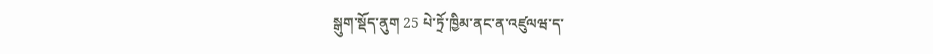སྒུག་སྡོད་ནུག 25 པེ་ཏྲོ་ཁྱིམ་ནང་ན་འཛུལཝ་ད་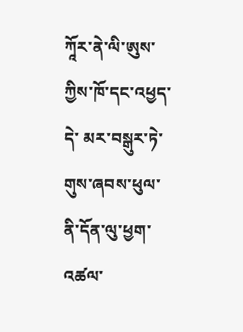ཀཱོར་ནེ་ལི་ཨུས་ཀྱིས་ཁོ་དང་འཕྱད་དེ་ མར་བསྒུར་ཏེ་གུས་ཞབས་ཕུལ་ནི་དོན་ལུ་ཕྱག་འཚལ་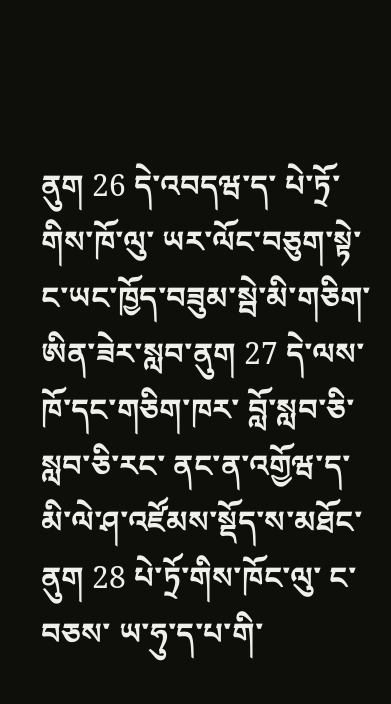ནུག 26 དེ་འབདཝ་ད་ པེ་ཏྲོ་གིས་ཁོ་ལུ་ ཡར་ལོང་བཅུག་སྟེ་ ང་ཡང་ཁྱོད་བཟུམ་སྦེ་མི་གཅིག་ཨིན་ཟེར་སླབ་ནུག 27 དེ་ལས་ཁོ་དང་གཅིག་ཁར་ བློ་སླབ་ཅི་སླབ་ཅི་རང་ ནང་ན་འགྱོཝ་ད་ མི་ལེ་ཤ་འཛོམས་སྡོད་ས་མཐོང་ནུག 28 པེ་ཏྲོ་གིས་ཁོང་ལུ་ ང་བཅས་ ཡ་ཧུ་ད་པ་གི་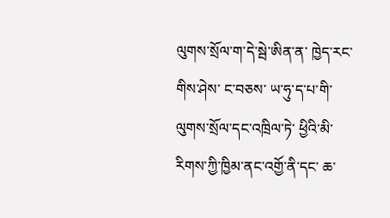ལུགས་སྲོལ་ག་དེ་སྦེ་ཨིན་ན་ ཁྱེད་རང་གིས་ཤེས་ ང་བཅས་ ཡ་ཧུ་ད་པ་གི་ལུགས་སྲོལ་དང་འཁྲིལ་ཏེ་ ཕྱིའི་མི་རིགས་ཀྱི་ཁྱིམ་ནང་འགྱོ་ནི་དང་ ཆ་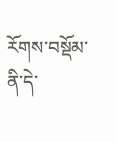རོགས་བསྡོམ་ནི་དེ་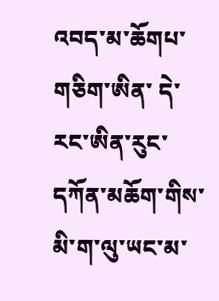འབད་མ་ཆོགཔ་གཅིག་ཨིན་ དེ་རང་ཨིན་རུང་ དཀོན་མཆོག་གིས་མི་ག་ལུ་ཡང་མ་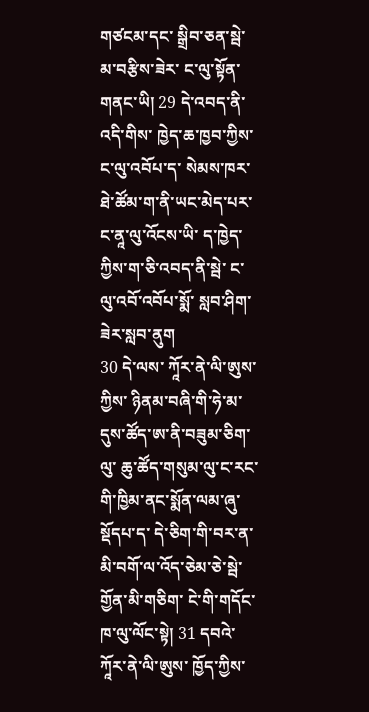གཙངམ་དང་ སྒྲིབ་ཅན་སྦེ་མ་བརྩིས་ཟེར་ ང་ལུ་སྟོན་གནང་ཡི། 29 དེ་འབད་ནི་འདི་གིས་ ཁྱེད་ཆ་ཁྱབ་ཀྱིས་ང་ལུ་འབོཔ་ད་ སེམས་ཁར་ཐེ་ཚོམ་ག་ནི་ཡང་མེད་པར་ ང་ནཱ་ལུ་འོངས་ཡི་ ད་ཁྱེད་ཀྱིས་ག་ཅི་འབད་ནི་སྦེ་ ང་ལུ་འབོ་འབོཔ་སྨོ་ སླབ་ཤིག་ཟེར་སླབ་ནུག
30 དེ་ལས་ ཀཱོར་ནེ་ལི་ཨུས་ཀྱིས་ ཉིནམ་བཞི་གི་ཧེ་མ་ དུས་ཚོད་ཨ་ནི་བཟུམ་ཅིག་ལུ་ ཆུ་ཚོད་གསུམ་ལུ་ང་རང་གི་ཁྱིམ་ནང་སྨོན་ལམ་ཞུ་སྡོདཔ་ད་ དེ་ཅིག་གི་བར་ན་ མི་བགོ་ལ་འོད་ཅེམ་ཅེ་སྦེ་གྱོན་མི་གཅིག་ ངེ་གི་གདོང་ཁ་ལུ་ལོང་སྟེ། 31 དབའེ་ ཀཱོར་ནེ་ལི་ཨུས་ ཁྱོད་ཀྱིས་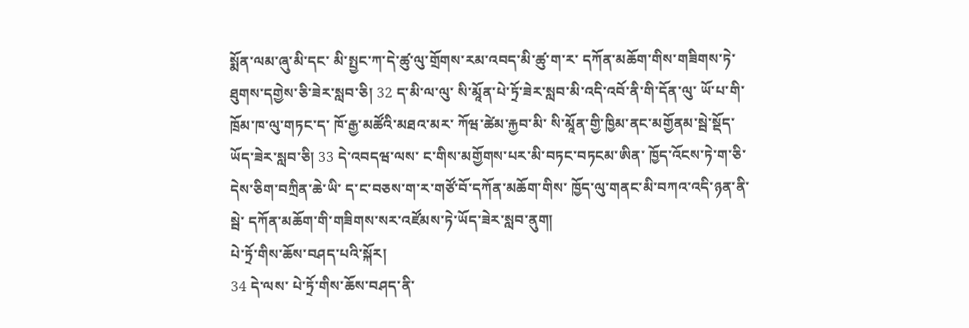སྨོན་ལམ་ཞུ་མི་དང་ མི་སྤྱང་ཀ་དེ་ཚུ་ལུ་གྲོགས་རམ་འབད་མི་ཚུ་ག་ར་ དཀོན་མཆོག་གིས་གཟིགས་ཏེ་ ཐུགས་དགྱེས་ཅི་ཟེར་སླབ་ཅི། 32 ད་མི་ལ་ལུ་ སི་མཱོན་པེ་ཏྲོ་ཟེར་སླབ་མི་འདི་འབོ་ནི་གི་དོན་ལུ་ ཡོ་པ་གི་ཁྲོམ་ཁ་ལུ་གཏང་ད་ ཁོ་རྒྱ་མཚོའི་མཐའ་མར་ ཀོཝ་ཚེམ་རྐྱབ་མི་ སི་མཱོན་གྱི་ཁྱིམ་ནང་མགྱོནམ་སྦེ་སྡོད་ཡོད་ཟེར་སླབ་ཅི། 33 དེ་འབདཝ་ལས་ ང་གིས་མགྱོགས་པར་མི་བཏང་བཏངམ་ཨིན་ ཁྱོད་འོངས་ཏེ་ག་ཅི་དེས་ཅིག་བཀྲིན་ཆེ་ཡི་ ད་ང་བཅས་ག་ར་གཙོ་བོ་དཀོན་མཆོག་གིས་ ཁྱོད་ལུ་གནང་མི་བཀའ་འདི་ཉན་ནི་སྦེ་ དཀོན་མཆོག་གི་གཟིགས་སར་འཛོམས་ཏེ་ཡོད་ཟེར་སླབ་ནུག།
པེ་ཏྲོ་གིས་ཆོས་བཤད་པའི་སྐོར།
34 དེ་ལས་ པེ་ཏྲོ་གིས་ཆོས་བཤད་ནི་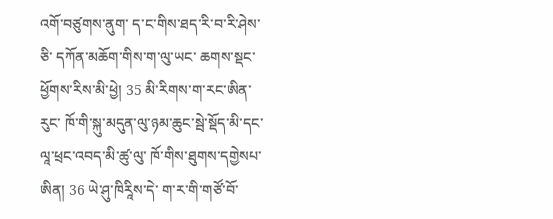འགོ་བཙུགས་ནུག་ ད་ང་གིས་ཐད་རི་བ་རི་ཤེས་ཅི་ དཀོན་མཆོག་གིས་ག་ལུ་ཡང་ ཆགས་སྡང་ཕྱོགས་རིས་མི་ཕྱེ། 35 མི་རིགས་ག་རང་ཨིན་རུང་ ཁོ་གི་སྐུ་མདུན་ལུ་ཉམ་ཆུང་སྦེ་སྡོད་མི་དང་ ལཱ་ཕྲང་འབད་མི་ཚུ་ལུ་ ཁོ་གིས་ཐུགས་དགྱེསཔ་ཨིན། 36 ཡེ་ཤུ་ཁིརཱིས་དེ་ ག་ར་གི་གཙོ་བོ་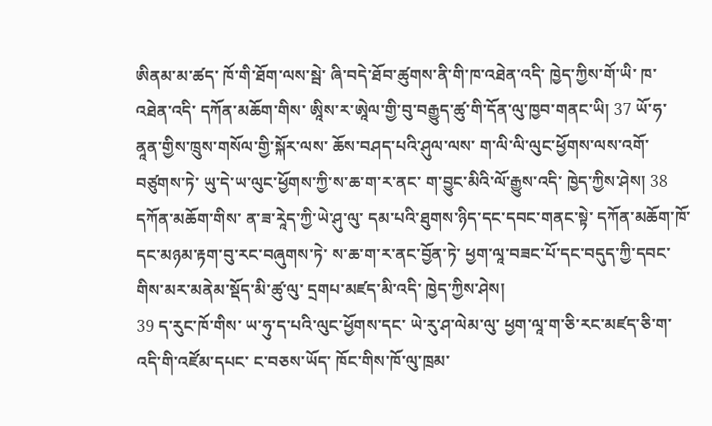ཨིནམ་མ་ཚད་ ཁོ་གི་ཐོག་ལས་སྦེ་ ཞི་བདེ་ཐོབ་ཚུགས་ནི་གི་ཁ་འཐེན་འདི་ ཁྱེད་ཀྱིས་གོ་ཡི་ ཁ་འཐེན་འདི་ དཀོན་མཆོག་གིས་ ཨཱིས་ར་ཨཱེལ་གྱི་བུ་བརྒྱུད་ཚུ་གི་དོན་ལུ་ཁྱབ་གནང་ཡི། 37 ཡོ་ཧ་ནཱན་གྱིས་ཁྲུས་གསོལ་གྱི་སྐོར་ལས་ ཆོས་བཤད་པའི་ཤུལ་ལས་ ག་ལི་ལི་ལུང་ཕྱོགས་ལས་འགོ་བཙུགས་ཏེ་ ཡུ་དེ་ཡ་ལུང་ཕྱོགས་ཀྱི་ས་ཆ་ག་ར་ནང་ ག་བྱུང་མིའི་ལོ་རྒྱུས་འདི་ ཁྱེད་ཀྱིས་ཤེས། 38 དཀོན་མཆོག་གིས་ ན་ཟ་རཱེད་ཀྱི་ཡེ་ཤུ་ལུ་ དམ་པའི་ཐུགས་ཉིད་དང་དབང་གནང་སྟེ་ དཀོན་མཆོག་ཁོ་དང་མཉམ་རྟག་བུ་རང་བཞུགས་ཏེ་ ས་ཆ་ག་ར་ནང་བྱོན་ཏེ་ ཕྱག་ལཱ་བཟང་པོ་དང་བདུད་ཀྱི་དབང་གིས་མར་མནེམ་སྡོད་མི་ཚུ་ལུ་ དྲགཔ་མཛད་མི་འདི་ ཁྱེད་ཀྱིས་ཤེས།
39 ད་རུང་ཁོ་གིས་ ཡ་ཧུ་ད་པའི་ལུང་ཕྱོགས་དང་ ཡེ་རུ་ཤ་ལེམ་ལུ་ ཕྱག་ལཱ་ག་ཅི་རང་མཛད་ཅི་ག་ འདི་གི་འཛོམ་དཔང་ ང་བཅས་ཡོད་ ཁོང་གིས་ཁོ་ལུ་ཁྲམ་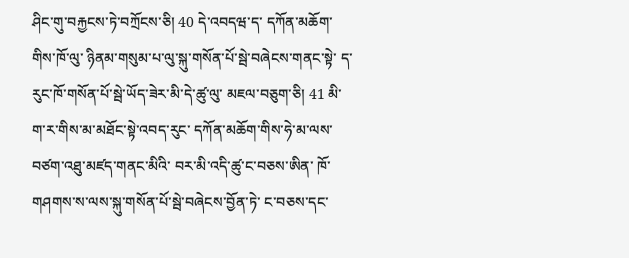ཤིང་གུ་བརྐྱངས་ཏེ་བཀྲོངས་ཅི། 40 དེ་འབདཝ་ད་ དཀོན་མཆོག་གིས་ཁོ་ལུ་ ཉིནམ་གསུམ་པ་ལུ་སྐུ་གསོན་པོ་སྦེ་བཞེངས་གནང་སྟེ་ ད་རུང་ཁོ་གསོན་པོ་སྦེ་ཡོད་ཟེར་མི་དེ་ཚུ་ལུ་ མཇལ་བཅུག་ཅི། 41 མི་ག་ར་གིས་མ་མཐོང་སྟེ་འབད་རུང་ དཀོན་མཆོག་གིས་ཧེ་མ་ལས་ བཙག་འཐུ་མཛད་གནང་མིའི་ བར་མི་འདི་ཚུ་ང་བཅས་ཨིན་ ཁོ་གཤགས་ས་ལས་སྐུ་གསོན་པོ་སྦེ་བཞེངས་བྱོན་ཏེ་ ང་བཅས་དང་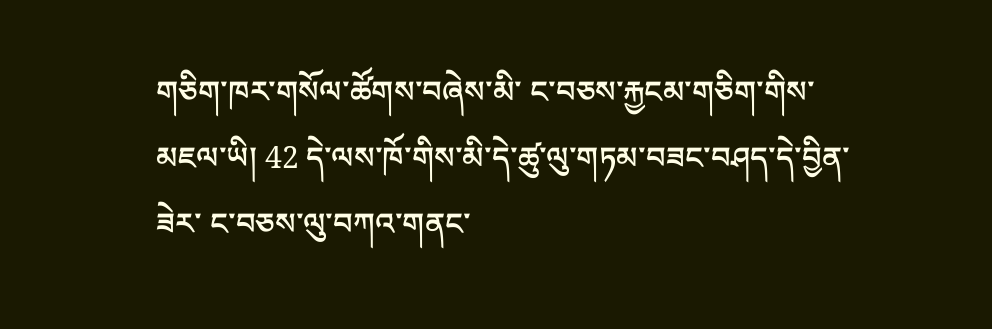གཅིག་ཁར་གསོལ་ཚོགས་བཞེས་མི་ ང་བཅས་རྐྱངམ་གཅིག་གིས་མཇལ་ཡི། 42 དེ་ལས་ཁོ་གིས་མི་དེ་ཚུ་ལུ་གཏམ་བཟང་བཤད་དེ་བྱིན་ཟེར་ ང་བཅས་ལུ་བཀའ་གནང་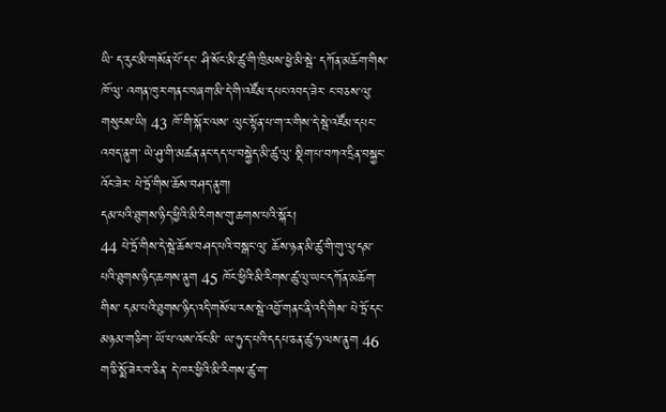ཡི་ ད་རུང་མི་གསོན་པོ་དང་ ཤི་སོང་མི་ཚུ་གི་ཁྲིམས་ཕྱེ་མི་སྦེ་ དཀོན་མཆོག་གིས་ཁོ་ལུ་ འགན་ཁུར་གནང་བཞག་མི་དེ་གི་འཛོམ་དཔང་འབད་ཟེར་ ང་བཅས་ལུ་གསུངས་ཡི། 43 ཁོ་གི་སྐོར་ལས་ ལུང་སྟོན་པ་ག་ར་གིས་དེ་སྦེ་འཛོམ་དཔང་འབད་ནུག་ ཡེ་ཤུ་གི་མཚན་ནང་དད་པ་བསྐྱེད་མི་ཚུ་ལུ་ སྡིག་པ་བཀའ་དྲིན་བསྐྱང་འོང་ཟེར་ པེ་ཏྲོ་གིས་ཆོས་བཤད་ནུག།
དམ་པའི་ཐུགས་ཉིད་ཕྱིའི་མི་རིགས་གུ་ཆགས་པའི་སྐོར།
44 པེ་ཏྲོ་གིས་དེ་སྦེ་ཆོས་བཤད་པའི་བསྒང་ལུ་ ཆོས་ཉན་མི་ཚུ་གི་གུ་ལུ་དམ་པའི་ཐུགས་ཉིད་ཆགས་ནུག 45 ཁོང་ཕྱིའི་མི་རིགས་ཚུ་ལུ་ཡང་དཀོན་མཆོག་གིས་ དམ་པའི་ཐུགས་ཉིད་འདི་གསོལ་རས་སྦེ་འབྱོ་གནང་ནི་འདི་གིས་ པེ་ཏྲོ་དང་མཉམ་གཅིག་ ཡོ་པ་ལས་འོང་མི་ ཡ་ཧུ་ད་པའི་དདཔ་ཅན་ཚུ་ཧ་ལས་ནུག 46 ག་ཅི་སྨོ་ཟེར་བ་ཅིན་ དེ་ཁར་ཕྱིའི་མི་རིགས་ཚུ་ག་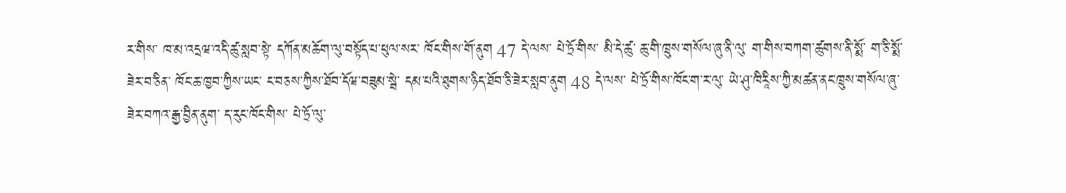ར་གིས་ ཁ་མ་འདྲཝ་འདི་ཚུ་སླབ་སྟེ་ དཀོན་མཆོག་ལུ་བསྟོད་པ་ཕུལ་སར་ ཁོང་གིས་གོ་ནུག 47 དེ་ལས་ པེ་ཏྲོ་གིས་ མི་དེ་ཚུ་ ཆུ་གི་ཁྲུས་གསོལ་ཞུ་ནི་ལུ་ ག་གིས་བཀག་ཚུགས་ནི་སྨོ་ ག་ཅི་སྨོ་ཟེར་བ་ཅིན་ ཁོང་ཆ་ཁྱབ་ཀྱིས་ཡང་ ང་བཅས་ཀྱིས་ཐོབ་དོཝ་བཟུམ་སྦེ་ དམ་པའི་ཐུགས་ཉིད་ཐོབ་ཅི་ཟེར་སླབ་ནུག 48 དེ་ལས་ པེ་ཏྲོ་གིས་ཁོང་ག་ར་ལུ་ ཡེ་ཤུ་ཁིརཱིས་ཀྱི་མཚན་ནང་ཁྲུས་གསོལ་ཞུ་ཟེར་བཀའ་རྒྱ་བྱིན་ནུག་ ད་རུང་ཁོང་གིས་ པེ་ཏྲོ་ལུ་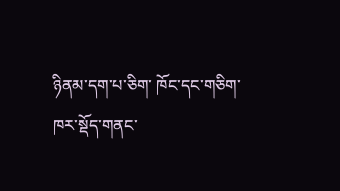ཉིནམ་དག་པ་ཅིག་ ཁོང་དང་གཅིག་ཁར་སྡོད་གནང་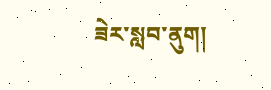ཟེར་སླབ་ནུག།